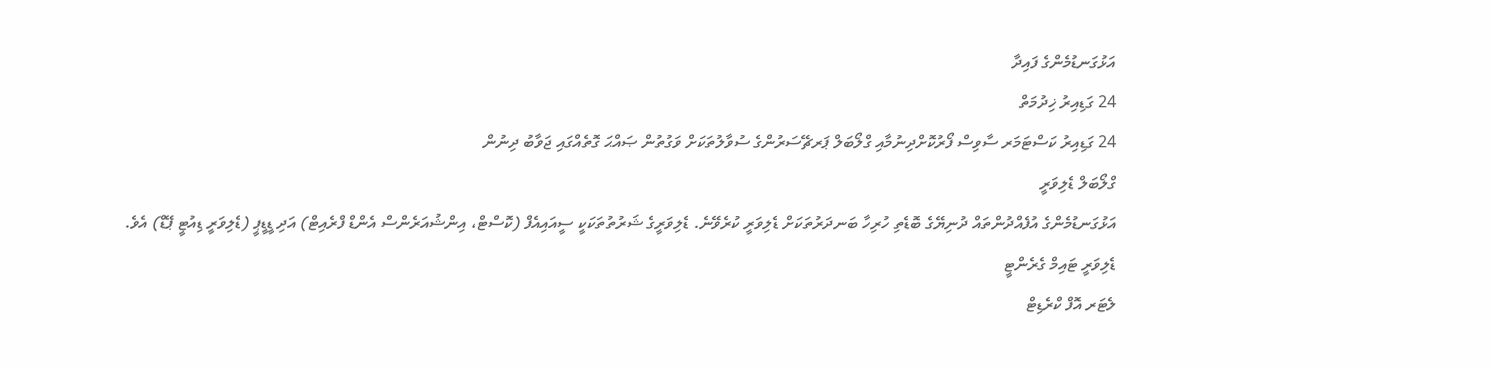އަޅުގަނޑުމެންގެ ފައިދާ
24 ގަޑިއިރު ޚިދުމަތް
24 ގަޑިއިރު ކަސްޓަމަރ ސާވިސް ފޯރުކޮށްދިނުމާއި ގްލޯބަލް ޕަރޗޭސަރުންގެ ސުވާލުތަކަށް ވަގުތުން ޞައްޙަ ގޮތެއްގައި ޖަވާބު ދިނުން
ގްލޯބަލް ޑެލިވަރީ
އަޅުގަނޑުމެންގެ އުފެއްދުންތައް ދުނިޔޭގެ ބޮޑެތި ހުރިހާ ބަނދަރުތަކަށް ޑެލިވަރީ ކުރެވޭނެ. ޑެލިވަރީގެ ޝަރުތުތަކަކީ ސީއައިއެފް (ކޮސްޓް، އިންޝުއަރެންސް އެންޑް ފްރެއިޓް) އަދި ޑީޑީޕީ (ޑެލިވަރީ ޑިއުޓީ ޕޭޑް) އެވެ.
ޑެލިވަރީ ޓައިމް ގެރެންޓީ
ލެޓަރ އޮފް ކްރެޑިޓް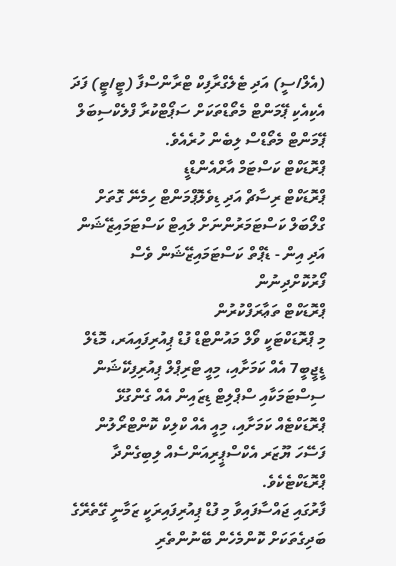(އެލް/ސީ) އަދި ޓެލެގްރާފިކް ޓްރާންސްފާ (ޓީ/ޓީ) ފަދަ އެކިއެކި ޕޭމަންޓް މެތޯޑްތަކަށް ސަޕޯޓްކުރާ ފްލެކްސިބަލް ޕޭމަންޓް މެތޯޑްސް ލިބެން ހުރެއެވެ.
ޕްރޮޑަކްޓް ކަސްޓަމް އާރްއެންޑްޑީ
ޕްރޮޑަކްޓް ރިސާޗް އަދި ޑިވެލޮޕްމަންޓް ހިމެނޭ ގޮތަށް ގްލޯބަލް ކަސްޓަމަރުންނަށް ލައިޓް ކަސްޓަމައިޒޭޝަން އަދި އިން - ޑެޕްތް ކަސްޓަމައިޒޭޝަން ވެސް ފޯރުކޮށްދިނުން
ޕްރޮޑަކްޓް ތަޢާރަފްކުރުން
މި ޕްރޮޑަކްޓަކީ ވޯލް މައުންޓްޑް ފުޑް ޕިއުރިފައިއަރ، މޮޑެލް ޑީޖީބީ7 އެއް ކަމަށާއި، މިއީ ޓްރިޕްލް ޕިއުރިފިކޭޝަން ސިސްޓަމަކާއި ސްޕްލިޓް ޑިޒައިން އެއް ގެންގުޅޭ ޕްރޮޑަކްޓެއް ކަމަށާއި، މިއީ އެއް ކްލިކް ކޮންޓްރޯލުން ފަސޭހަ ޔޫޒަރ އެކްސްޕީރިއަންސެއް ލިބިގެންދާ ޕްރޮޑަކްޓެކެވެ.
ފާރުގައި ޖައްސާފައިވާ މި ފުޑް ޕިއުރިފައިރަކީ ޒަމާނީ ގޭތެރޭގެ ބަދިގެތަކަށް ކޮންމެހެން ބޭނުންތެރި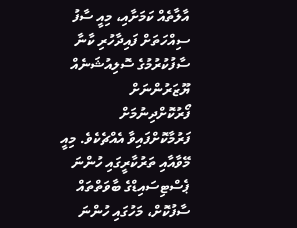އާލާތެއް ކަމަށާއި، މިއީ ސާފު ސިއްހަތަށް ފައިދާހުރި ކާނާ ސާފުކުރުމުގެ ސޮލިއުޝަނެއް ޔޫޒަރުންނަށް ފޯރުކޮށްދިނުމަށް ފަރުމާކޮށްފައިވާ އެއްޗެކެވެ. މިއީ މޭވާއާއި ތަރުކާރީގައި ހުންނަ ޕެސްޓިސައިޑްގެ ބާވަތްތައް ސާފުކޮށް، މަހުގައި ހުންނަ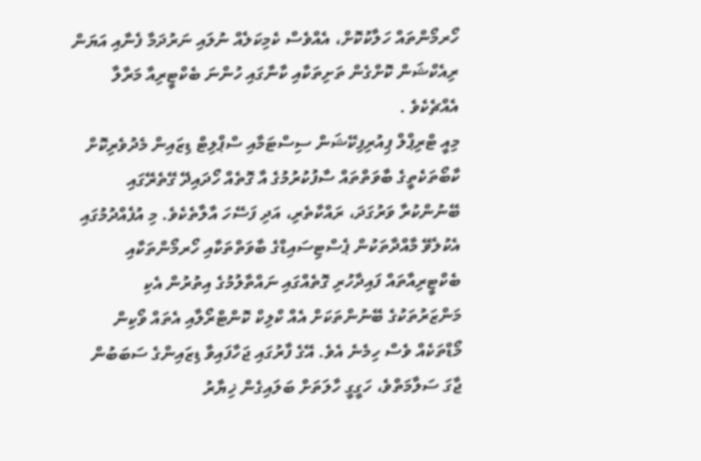ހޯރމޯންތައް ހަލާކުކޮށް، އެއްވެސް ކެމިކަލެއް ނުލައި ނަރުދަމާ ފެނާއި އަޔަން ރިއެކްޝަން ކޮށްގެން ތަށިތަކާއި ކާނާގައި ހުންނަ ބެކްޓީރިއާ މަރާލާ އެއްޗެކެވެ .
މިއީ ޓްރިޕްލް ޕިއުރިފިކޭޝަން ސިސްޓަމާއި ސްޕްލިޓް ޑިޒައިން މެދުވެރިކޮށް ކާބޯތަކެތީގެ ބާވަތްތައް ސާފުކުރުމުގެ އާ ގޮތެއް ހޯދައިދޭ ގޭތެރޭގައި ބޭނުންކުރާ ވަރުގަދަ، ރައްކާތެރި، އަދި ފަސޭހަ އާލާތެކެވެ. މި އުފެއްދުމުގައި އެކުލެވޭ މާއްދާތަކުން ޕެސްޓިސައިޑްގެ ބާވަތްތަކާއި ހޯރމޯންތަކާއި ބެކްޓީރިއާތައް ފައިދާހުރި ގޮތެއްގައި ނައްތާލުމުގެ އިތުރުން އެކި މަންޒަރުތަކުގެ ބޭނުންތަކަށް އެއް ކްލިކް ކޮންޓްރޯލާއި އެތައް ވޯކިން މޯޑްތަކެއް ވެސް ހިމެނެ އެވެ. އޭގެ ފާރުގައި ޖަހާފައިވާ ޑިޒައިންގެ ސަބަބުން ޖާގަ ސަލާމަތްވެ، ހަގީގީ ހާލަތަށް ބަލައިގެން ޚިޔާރު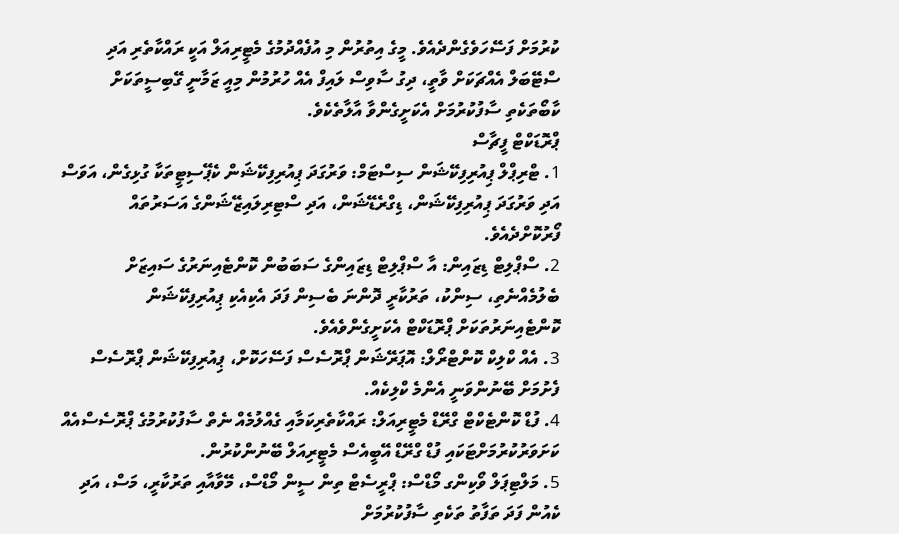ކުރުމަށް ފަސޭހަވެގެންދެއެވެ. މީގެ އިތުރުން މި އުފެއްދުމުގެ މެޓީރިއަލް އަކީ ރައްކާތެރި އަދި ސްޓޭބަލް އެއްޗަކަށް ވާތީ، ދިގު ސާވިސް ލައިފް އެއް ހުރުމުން މިއީ ޒަމާނީ ގޭބިސީތަކަށް ކާބޯތަކެތި ސާފުކުރުމަށް އެކަށީގެންވާ އާލާތެކެވެ.
ޕްރޮޑަކްޓް ފީޗާސް
1. ޓްރިޕްލް ޕިއުރިފިކޭޝަން ސިސްޓަމް: ވަރުގަދަ ޕިއުރިފިކޭޝަން ކެޕޭސިޓީތަކާ ގުޅިގެން، އަވަސް އަދި ވަރުގަދަ ޕިއުރިފިކޭޝަން، ޑިގްރެޑޭޝަން، އަދި ސްޓިރިލައިޒޭޝަންގެ އަސަރުތައް ފޯރުކޮށްދެއެވެ.
2. ސްޕްލިޓް ޑިޒައިން: އާ ސްޕްލިޓް ޑިޒައިންގެ ސަބަބުން ކޮންޓެއިނަރުގެ ސައިޒަށް ބެލުމެއްނެތި، ސިންކު، ތަރުކާރީ ދޮންނަ ބެސިން ފަދަ އެކިއެކި ޕިއުރިފިކޭޝަން ކޮންޓެއިނަރުތަކަށް ޕްރޮޑަކްޓް އެކަށީގެންވެއެވެ.
3. އެއް ކްލިކް ކޮންޓްރޯލް: އޮޕަރޭޝަން ޕްރޮސެސް ފަސޭހަކޮށް، ޕިއުރިފިކޭޝަން ޕްރޮސެސް ފެށުމަށް ބޭނުންވަނީ އެންމެ ކްލިކެއް.
4. ފުޑް ކޮންޓެކްޓް ގްރޭޑް މެޓީރިއަލް: ރައްކާތެރިކަމާއި ގެއްލުމެއް ނެތް ސާފުކުރުމުގެ ޕްރޮސެސްއެއް ކަށަވަރުކުރުމަށްޓަކައި ފުޑް ގްރޭޑް އޭބީއެސް މެޓީރިއަލް ބޭނުންކުރުން.
5. މަލްޓިޕަލް ވޯކިންގ މޯޑްސް: ޕްރީސެޓް ތިން ސީން މޯޑްސް، މޭވާއާއި ތަރުކާރީ، މަސް، އަދި ކެއުން ފަދަ ތަފާތު ތަކެތި ސާފުކުރުމަށް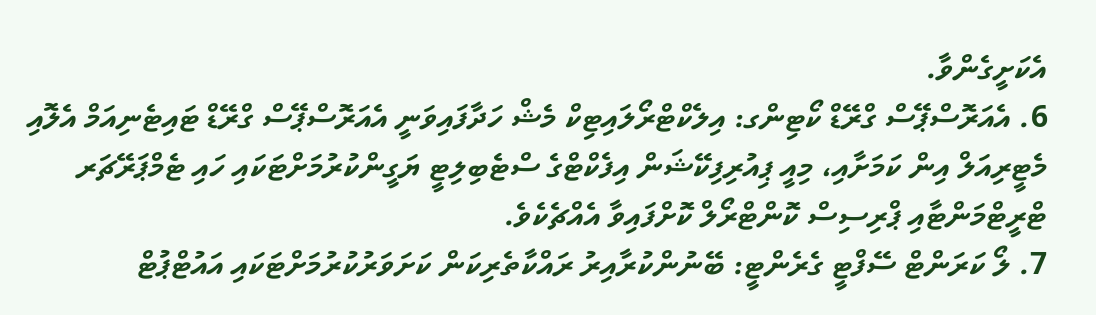އެކަށީގެންވާ.
6. އެއަރޮސްޕޭސް ގްރޭޑް ކޯޓިންގ: އިލެކްޓްރޯލައިޓިކް މެޝް ހަދާފައިވަނީ އެއަރޮސްޕޭސް ގްރޭޑް ޓައިޓެނިއަމް އެލޮއި މެޓީރިއަލް އިން ކަމަށާއި، މިއީ ޕިއުރިފިކޭޝަން އިފެކްޓްގެ ސްޓެބިލިޓީ ޔަގީންކުރުމަށްޓަކައި ހައި ޓެމްޕަރޭޗަރ ޓްރީޓްމަންޓާއި ޕްރިސިސް ކޮންޓްރޯލް ކޮށްފައިވާ އެއްޗެކެވެ.
7. ލޯ ކަރަންޓް ސޭފްޓީ ގެރެންޓީ: ބޭނުންކުރާއިރު ރައްކާތެރިކަން ކަށަވަރުކުރުމަށްޓަކައި އައުޓްޕުޓް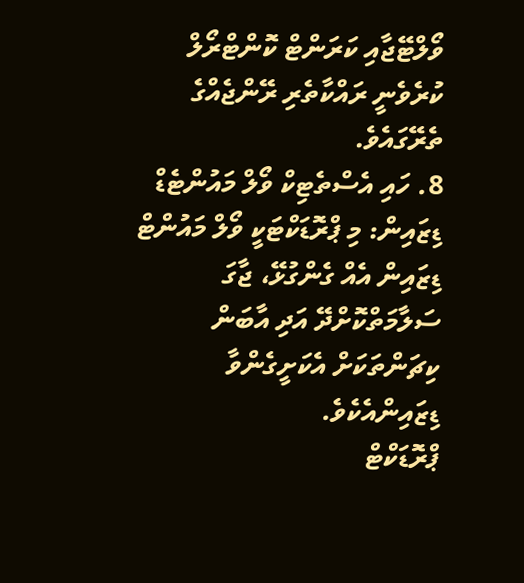ވޯލްޓޭޖާއި ކަރަންޓް ކޮންޓްރޯލް ކުރެވެނީ ރައްކާތެރި ރޭންޖެއްގެ ތެރޭގައެވެ.
8. ހައި އެސްތެޓިކް ވޯލް މައުންޓެޑް ޑިޒައިން: މި ޕްރޮޑަކްޓަކީ ވޯލް މައުންޓް ޑިޒައިން އެއް ގެންގުޅޭ، ޖާގަ ސަލާމަތްކޮށްދޭ އަދި އާބަން ކިޗަންތަކަށް އެކަށީގެންވާ ޑިޒައިންއެކެވެ.
ޕްރޮޑަކްޓް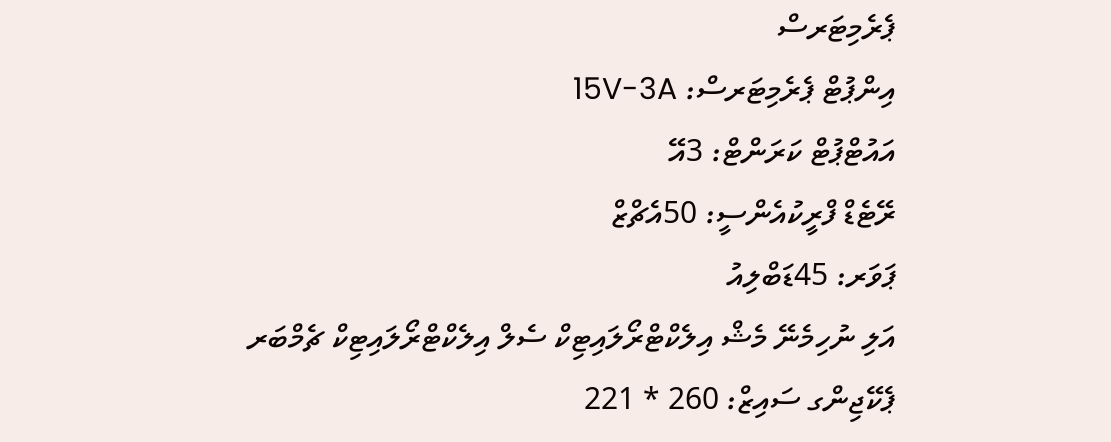ޕެރެމިޓަރސް
އިންޕުޓް ޕެރެމިޓަރސް: 15V-3A
އައުޓްޕުޓް ކަރަންޓް: 3އޭ
ރޭޓެޑް ފްރީކުއެންސީ: 50އެޗްޒް
ޕަވަރ: 45ޑަބްލިއު
އަލި ނުހިމެނޭ މެޝް އިލެކްޓްރޯލައިޓިކް ސެލް އިލެކްޓްރޯލައިޓިކް ޗެމްބަރ
ޕެކޭޖިންގ ސައިޒް: 260 * 221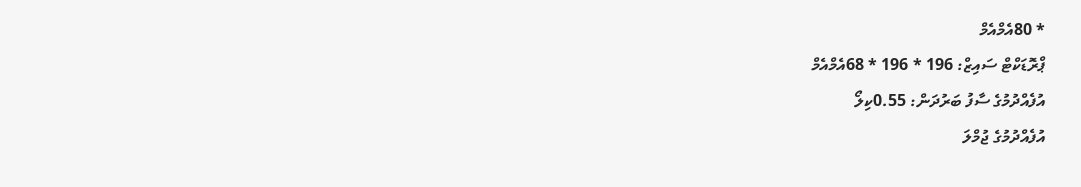* 80އެމްއެމް
ޕްރޮޑަކްޓް ސައިޒް: 196 * 196 * 68އެމްއެމް
އުފެއްދުމުގެ ސާފު ބަރުދަން: 0.55ކިލޯ
އުފެއްދުމުގެ ޖުމްލަ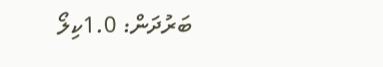ބަރުދަން: 1.0ކިލޯ